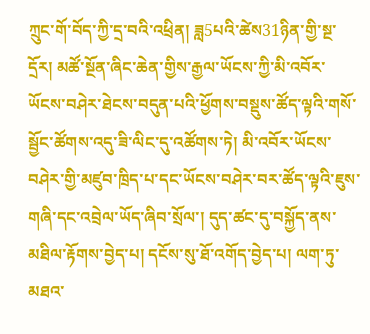ཀྲུང་གོ་བོད་ཀྱི་དྲ་བའི་འཕྲིན། ཟླ5པའི་ཚེས31ཉིན་གྱི་སྔ་དྲོར། མཚོ་སྔོན་ཞིང་ཆེན་གྱིས་རྒྱལ་ཡོངས་ཀྱི་མི་འབོར་ཡོངས་བཤེར་ཐེངས་བདུན་པའི་ཕྱོགས་བསྡུས་ཚོད་ལྟའི་གསོ་སྦྱོང་ཚོགས་འདུ་ཟི་ལིང་དུ་འཚོགས་ཏེ། མི་འབོར་ཡོངས་བཤེར་གྱི་མཛུབ་ཁྲིད་པ་དང་ཡོངས་བཤེར་བར་ཚོད་ལྟའི་ཇུས་གཞི་དང་འབྲེལ་ཡོད་ཞིབ་སྲོལ་། དུད་ཚང་དུ་བསྐྱོད་ནས་མཐིལ་རྟོགས་བྱེད་པ། དངོས་སུ་ཐོ་འགོད་བྱེད་པ། ལག་ཏུ་མཐའ་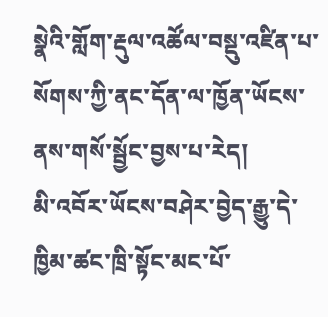སྣེའི་གློག་རྡུལ་འཚོལ་བསྡུ་འཛིན་པ་སོགས་ཀྱི་ནང་དོན་ལ་ཁྱོན་ཡོངས་ནས་གསོ་སྦྱོང་བྱས་པ་རེད།
མི་འབོར་ཡོངས་བཤེར་བྱེད་རྒྱུ་དེ་ཁྱིམ་ཚང་ཁྲི་སྟོང་མང་པོ་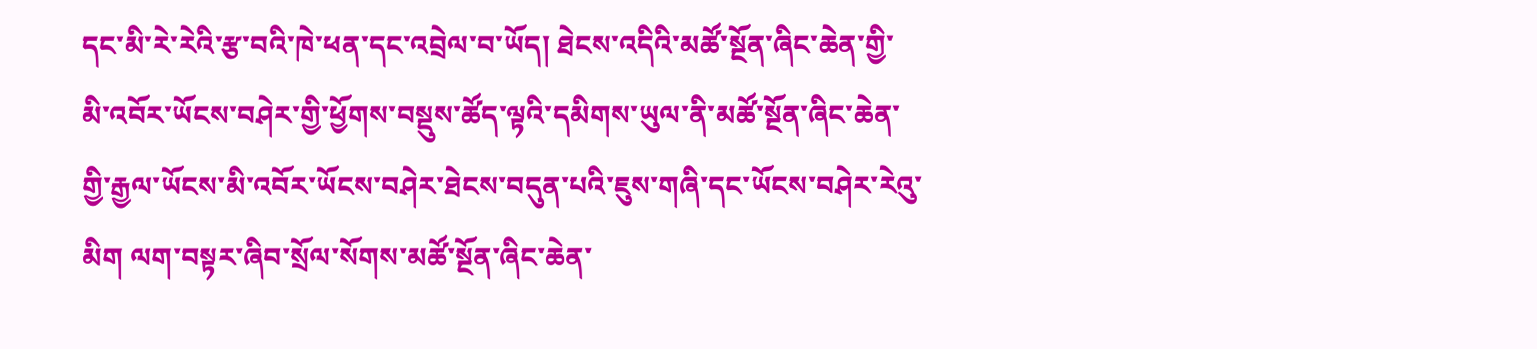དང་མི་རེ་རེའི་རྩ་བའི་ཁེ་ཕན་དང་འབྲེལ་བ་ཡོད། ཐེངས་འདིའི་མཚོ་སྔོན་ཞིང་ཆེན་གྱི་མི་འབོར་ཡོངས་བཤེར་གྱི་ཕྱོགས་བསྡུས་ཚོད་ལྟའི་དམིགས་ཡུལ་ནི་མཚོ་སྔོན་ཞིང་ཆེན་གྱི་རྒྱལ་ཡོངས་མི་འབོར་ཡོངས་བཤེར་ཐེངས་བདུན་པའི་ཇུས་གཞི་དང་ཡོངས་བཤེར་རེའུ་མིག ལག་བསྟར་ཞིབ་སྲོལ་སོགས་མཚོ་སྔོན་ཞིང་ཆེན་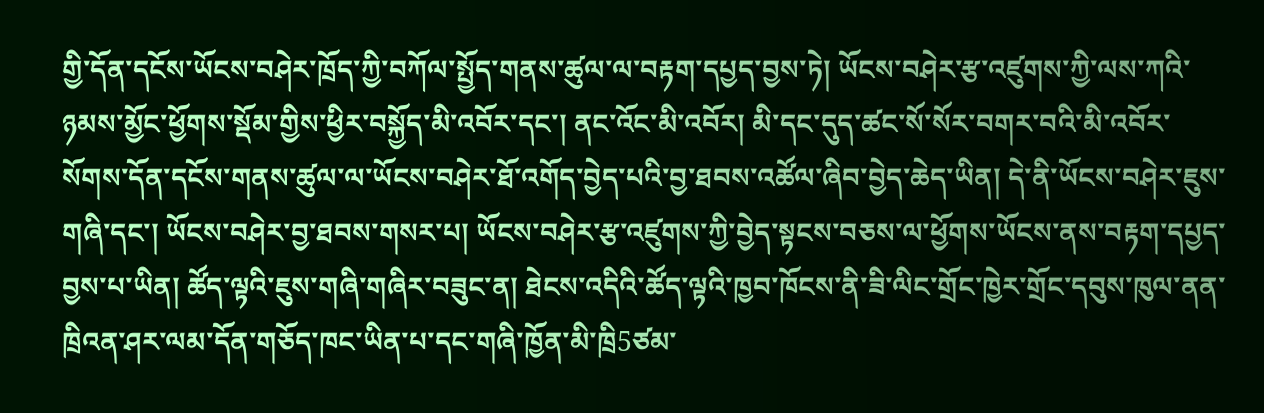གྱི་དོན་དངོས་ཡོངས་བཤེར་ཁྲོད་ཀྱི་བཀོལ་སྤྱོད་གནས་ཚུལ་ལ་བརྟག་དཔྱད་བྱས་ཏེ། ཡོངས་བཤེར་རྩ་འཛུགས་ཀྱི་ལས་ཀའི་ཉམས་མྱོང་ཕྱོགས་སྡོམ་གྱིས་ཕྱིར་བསྐྱོད་མི་འབོར་དང་། ནང་འོང་མི་འབོར། མི་དང་དུད་ཚང་སོ་སོར་བགར་བའི་མི་འབོར་སོགས་དོན་དངོས་གནས་ཚུལ་ལ་ཡོངས་བཤེར་ཐོ་འགོད་བྱེད་པའི་བྱ་ཐབས་འཚོལ་ཞིབ་བྱེད་ཆེད་ཡིན། དེ་ནི་ཡོངས་བཤེར་ཇུས་གཞི་དང་། ཡོངས་བཤེར་བྱ་ཐབས་གསར་པ། ཡོངས་བཤེར་རྩ་འཛུགས་ཀྱི་བྱེད་སྟངས་བཅས་ལ་ཕྱོགས་ཡོངས་ནས་བརྟག་དཔྱད་བྱས་པ་ཡིན། ཚོད་ལྟའི་ཇུས་གཞི་གཞིར་བཟུང་ན། ཐེངས་འདིའི་ཚོད་ལྟའི་ཁྱབ་ཁོངས་ནི་ཟི་ལིང་གྲོང་ཁྱེར་གྲོང་དབུས་ཁུལ་ནན་ཁྲིའན་ཤར་ལམ་དོན་གཅོད་ཁང་ཡིན་པ་དང་གཞི་ཁྱོན་མི་ཁྲི5ཙམ་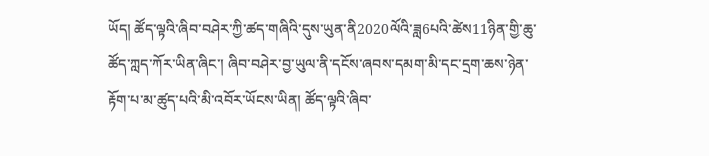ཡོད། ཚོད་ལྟའི་ཞིབ་བཤེར་ཀྱི་ཚད་གཞིའི་དུས་ཡུན་ནི2020ལོའི་ཟླ6པའི་ཚེས11ཉིན་གྱི་ཆུ་ཚོད་ཀླད་ཀོར་ཡིན་ཞིང་། ཞིབ་བཤེར་བྱ་ཡུལ་ནི་དངོས་ཞབས་དམག་མི་དང་དྲག་ཆས་ཉེན་རྟོག་པ་མ་ཚུད་པའི་མི་འབོར་ཡོངས་ཡིན། ཚོད་ལྟའི་ཞིབ་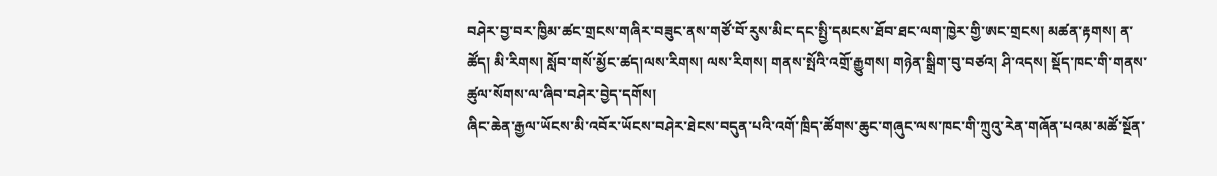བཤེར་བྱ་བར་ཁྱིམ་ཚང་གྲངས་གཞིར་བཟུང་ནས་གཙོ་བོ་རུས་མིང་དང་སྤྱི་དམངས་ཐོབ་ཐང་ལག་ཁྱེར་གྱི་ཨང་གྲངས། མཚན་རྟགས། ན་ཚོད། མི་རིགས། སློབ་གསོ་མྱོང་ཚད།ལས་རིགས། ལས་རིགས། གནས་སྤོའི་འགྲོ་རྒྱུགས། གཉེན་སྒྲིག་བུ་བཙའ། ཤི་འདས། སྡོད་ཁང་གི་གནས་ཚུལ་སོགས་ལ་ཞིབ་བཤེར་བྱེད་དགོས།
ཞིང་ཆེན་རྒྱལ་ཡོངས་མི་འབོར་ཡོངས་བཤེར་ཐེངས་བདུན་པའི་འགོ་ཁྲིད་ཚོགས་ཆུང་གཞུང་ལས་ཁང་གི་ཀྲུའུ་རེན་གཞོན་པའམ་མཚོ་སྔོན་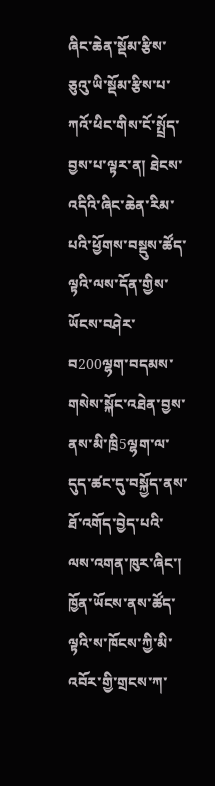ཞིང་ཆེན་སྡོམ་རྩིས་ཅུའུ་ཡི་སྡོམ་རྩིས་པ་ཀའོ་ཕིང་གིས་ངོ་སྤྲོད་བྱས་པ་ལྟར་ན། ཐེངས་འདིའི་ཞིང་ཆེན་རིམ་པའི་ཕྱོགས་བསྡུས་ཚོད་ལྟའི་ལས་དོན་གྱིས་ཡོངས་བཤེར་བ200ལྷག་བདམས་གསེས་སྐོང་འཐེན་བྱས་ནས་མི་ཁྲི5ལྷག་ལ་དུད་ཚང་དུ་བསྐྱོད་ནས་ཐོ་འགོད་བྱེད་པའི་ལས་འགན་ཁུར་ཞིང་། ཁྱོན་ཡོངས་ནས་ཚོད་ལྟའི་ས་ཁོངས་ཀྱི་མི་འབོར་གྱི་གྲངས་ཀ་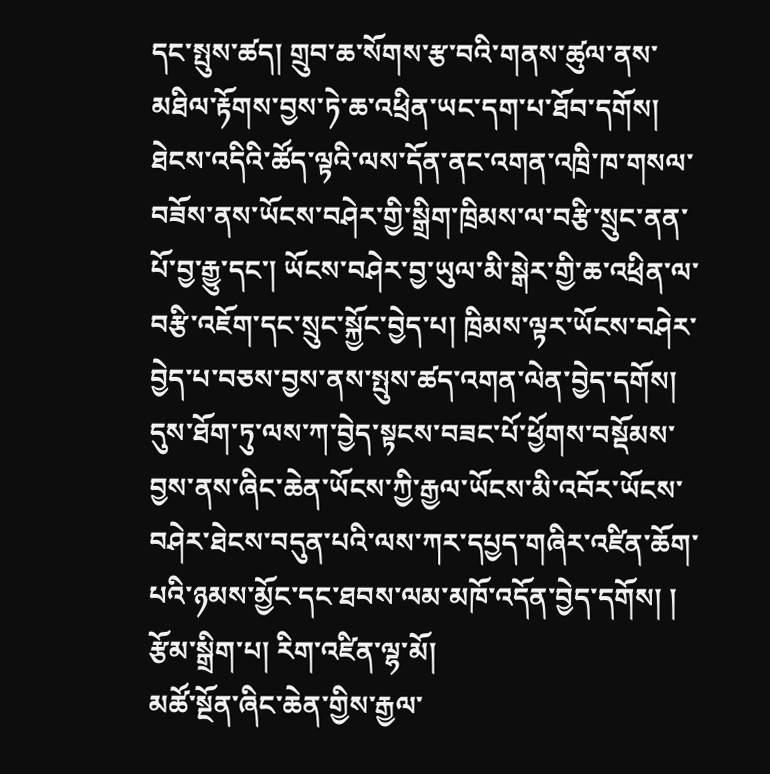དང་སྤུས་ཚད། གྲུབ་ཆ་སོགས་རྩ་བའི་གནས་ཚུལ་ནས་མཐིལ་རྟོགས་བྱས་ཏེ་ཆ་འཕྲིན་ཡང་དག་པ་ཐོབ་དགོས། ཐེངས་འདིའི་ཚོད་ལྟའི་ལས་དོན་ནང་འགན་འཁྲི་ཁ་གསལ་བཟོས་ནས་ཡོངས་བཤེར་གྱི་སྒྲིག་ཁྲིམས་ལ་བརྩི་སྲུང་ནན་པོ་བྱ་རྒྱུ་དང་། ཡོངས་བཤེར་བྱ་ཡུལ་མི་སྒེར་གྱི་ཆ་འཕྲིན་ལ་བརྩི་འཇོག་དང་སྲུང་སྐྱོང་བྱེད་པ། ཁྲིམས་ལྟར་ཡོངས་བཤེར་བྱེད་པ་བཅས་བྱས་ནས་སྤུས་ཚད་འགན་ལེན་བྱེད་དགོས། དུས་ཐོག་ཏུ་ལས་ཀ་བྱེད་སྟངས་བཟང་པོ་ཕྱོགས་བསྡོམས་བྱས་ནས་ཞིང་ཆེན་ཡོངས་ཀྱི་རྒྱལ་ཡོངས་མི་འབོར་ཡོངས་བཤེར་ཐེངས་བདུན་པའི་ལས་ཀར་དཔྱད་གཞིར་འཛིན་ཆོག་པའི་ཉམས་མྱོང་དང་ཐབས་ལམ་མཁོ་འདོན་བྱེད་དགོས། །
རྩོམ་སྒྲིག་པ། རིག་འཛིན་ལྷ་མོ།
མཚོ་སྔོན་ཞིང་ཆེན་གྱིས་རྒྱལ་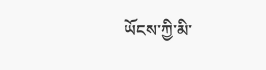ཡོངས་ཀྱི་མི་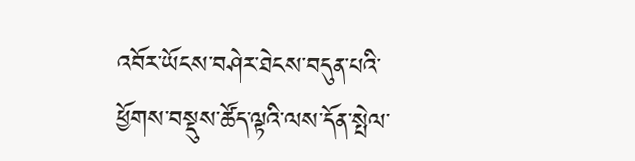འབོར་ཡོངས་བཤེར་ཐེངས་བདུན་པའི་ཕྱོགས་བསྡུས་ཚོད་ལྟའི་ལས་དོན་སྤེལ་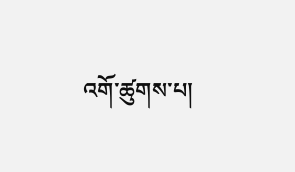འགོ་ཚུགས་པ།